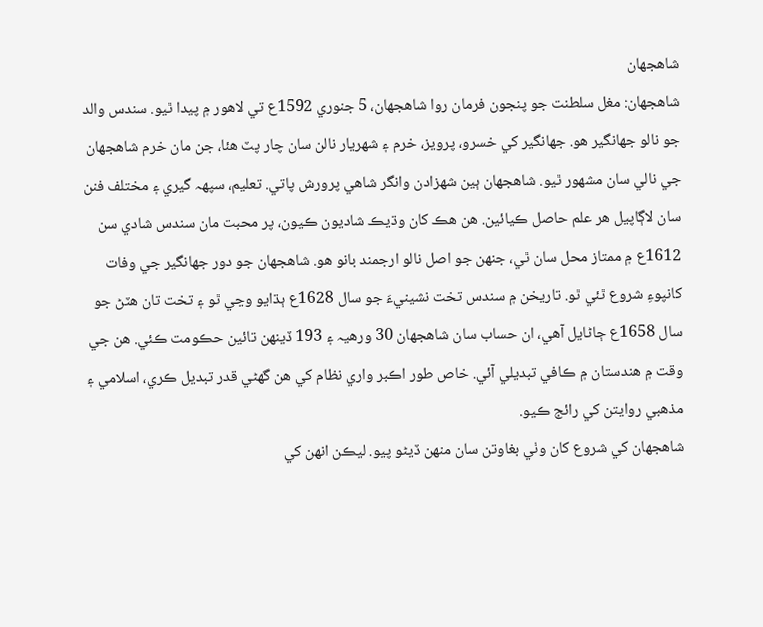شاهجهان
شاھجھان: مغل سلطنت جو پنجون فرمان روا شاهجهان، 5 جنوري 1592ع تي لاهور ۾ پيدا ٿيو. سندس والد جو نالو جھانگير هو. جھانگير کي خسرو، پرويز، خرم ۽ شھريار نالن سان چار پٽ هئا، جن مان خرم شاھجھان جي نالي سان مشھور ٿيو. شاھجھان ٻين شهزادن وانگر شاهي پرورش پاتي. تعليم، سپھہ گيري ۽ مختلف فنن سان لاڳاپيل هر علم حاصل ڪيائين. هن هڪ کان وڌيڪ شاديون ڪيون، پر محبت مان سندس شادي سن 1612ع ۾ ممتاز محل سان ٿي، جنهن جو اصل نالو ارجمند بانو هو. شاھجھان جو دور جھانگير جي وفات کانپوءِ شروع ٿئي ٿو. تاريخن ۾ سندس تخت نشينيءَ جو سال 1628ع ٻڌايو وڃي ٿو ۽ تخت تان هٽڻ جو سال 1658ع ڄاڻايل آهي، ان حساب سان شاھجھان 30 ورهيہ ۽ 193 ڏينهن تائين حڪومت ڪئي. هن جي وقت ۾ هندستان ۾ ڪافي تبديلي آئي. خاص طور اڪبر واري نظام کي هن گهڻي قدر تبديل ڪري، اسلامي ۽ مذهبي روايتن کي رائج ڪيو.
شاھجھان کي شروع کان وٺي بغاوتن سان منهن ڏيڻو پيو. ليڪن انهن کي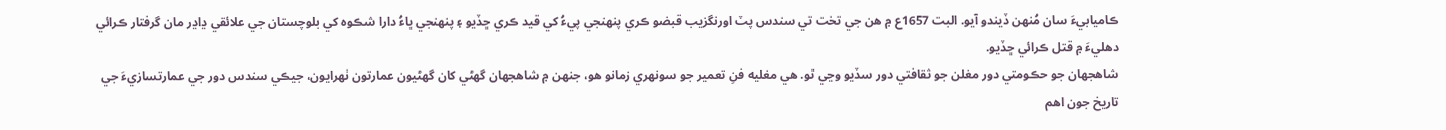ڪاميابيءَ سان مُنهن ڏيندو آيو. البت 1657ع ۾ هن جي تخت تي سندس پٽ اورنگزيب قبضو ڪري پنھنجي پيءُ کي قيد ڪري ڇڏيو ۽ پنھنجي ڀاءُ دارا شڪوہ کي بلوچستان جي علائقي ڍاڍر مان گرفتار ڪرائي دهليءَ ۾ قتل ڪرائي ڇڏيو.
شاھجھان جو حڪومتي دور مغلن جو ثقافتي دور سڏيو وڃي ٿو. هي مغليه فنِ تعمير جو سونهري زمانو هو، جنهن ۾ شاھجھان گهڻي کان گهڻيون عمارتون ٺهرايون، جيڪي سندس دور جي عمارتسازيءَ جي تاريخ جون اهم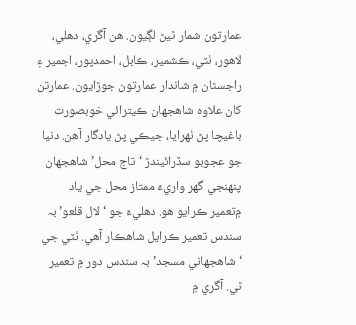عمارتون شمار ٿيڻ لڳيون. هن آگري، دهلي، لاهور، ٺٽي، ڪشمير، ڪابل، احمدپور، اجمير ۽ راجسٿان ۾ شاندار عمارتون جوڙايون. عمارتن کان علاوہ شاھجھان ڪيترائي خوبصورت باغيچا پڻ ٺهرايا، جيڪي پڻ يادگار آهن. دنيا جو عجوبو سڏرائيندڙ ‘تاج محل’ شاھجھان پنھنجي گهر واريءَ ممتاز محل جي ياد ۾تعمير ڪرايو هو. دهليءَ جو ‘لال قلعو’ بہ سندس تعمير ڪرايل شاهڪار آهي. ٺٽي جي ‘شاھجھاني مسجد’ بہ سندس دور ۾ تعمير ٿي. آگري ۾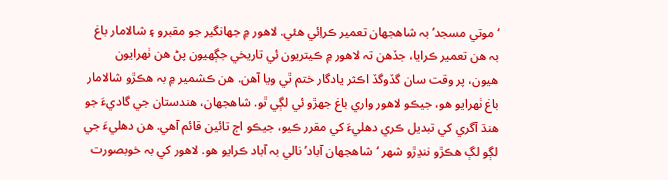‘موتي مسجد’ بہ شاھجھان تعمير ڪراِئي هئي. لاهور ۾ جھانگير جو مقبرو ۽ شالامار باغ بہ هن تعمير ڪرايا، جڏهن تہ لاهور ۾ ڪيتريون ئي تاريخي جڳهيون پڻ هن ٺهرايون هيون، پر وقت سان گڏوگڏ اڪثر يادگار ختم ٿي ويا آهن. هن ڪشمير ۾ بہ هڪڙو شالامار باغ ٺهرايو هو، جيڪو لاهور واري باغ جهڙو ئي لڳي ٿو. شاهجهان، هندستان جي گاديءَ جو هنڌ آگري کي تبديل ڪري دهليءَ کي مقرر ڪيو، جيڪو اڄ تائين قائم آهي. هن دهليءَ جي لڳو لڳ هڪڙو ننڍڙو شھر ‘شاھجھان آباد’ نالي بہ آباد ڪرايو هو. لاهور کي بہ خوبصورت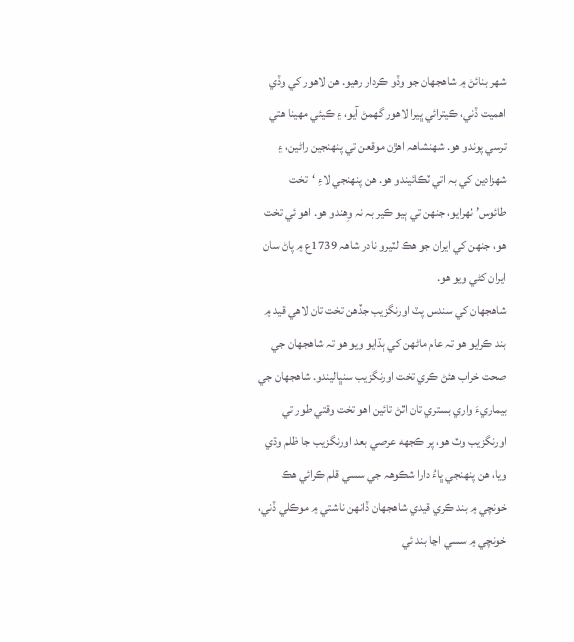شھر بنائڻ ۾ شاھجھان جو وڏو ڪردار رهيو. هن لاهور کي وڏي اهميت ڏني، ڪيترائي ڀيرا لاهور گهمڻ آيو، ۽ ڪيئي مهينا هتي ترسي پوندو هو. شهنشاھہ اهڙن موقعن تي پنهنجين راڻين، ۽ شهزادين کي بہ اتي ٽڪائيندو هو. هن پنھنجي لاءِ ‘تخت طائوس’ ٺهرايو، جنهن تي ٻيو ڪير بہ نہ وِهندو هو. اهو ئي تخت هو، جنهن کي ايران جو هڪ لٽيرو نادر شاھہ 1739ع ۾ پاڻ سان ايران کڻي ويو هو.
شاھجھان کي سندس پٽ اورنگزيب جڏهن تخت تان لاهي قيد ۾ بند ڪرايو هو تہ عام ماڻهن کي ٻڌايو ويو هو تہ شاھجھان جي صحت خراب هئڻ ڪري تخت اورنگزيب سنڀاليندو. شاھجھان جي بيماريءَ واري بستري تان اٿڻ تائين اهو تخت وقتي طور تي اورنگزيب وٽ هو، پر ڪجهه عرصي بعد اورنگزيب جا ظلم وڌي ويا، هن پنھنجي ڀاءُ دارا شڪوھہ جي سسي قلم ڪرائي هڪ خونچي ۾ بند ڪري قيدي شاھجھان ڏانهن ناشتي ۾ موڪلي ڏني، خونچي ۾ سسي اڃا بند ئي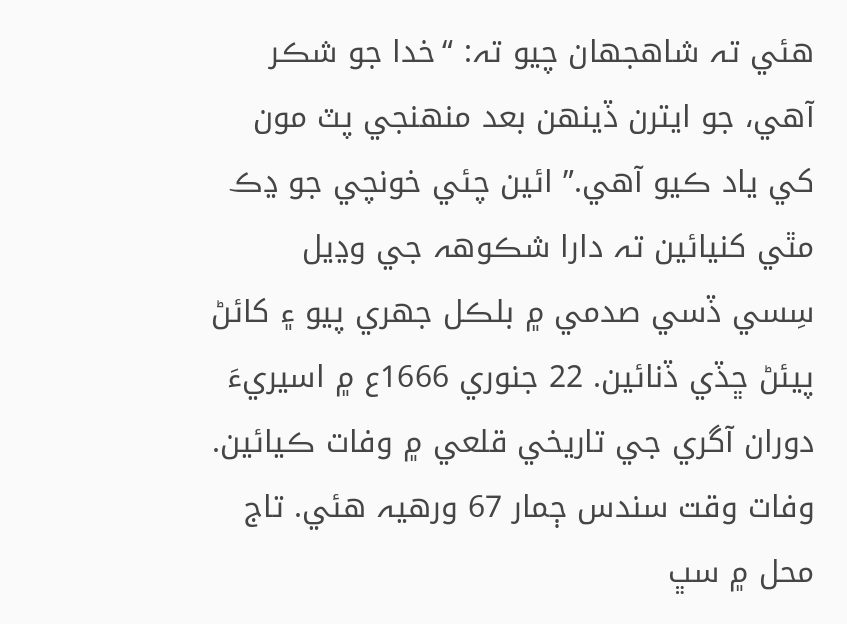هئي تہ شاھجھان چيو تہ: “خدا جو شڪر آهي، جو ايترن ڏينهن بعد منهنجي پٽ مون کي ياد ڪيو آهي.” ائين چئي خونچي جو ڍڪ مٿي کنيائين تہ دارا شڪوھہ جي وڍيل سِسي ڏسي صدمي ۾ بلڪل جهري پيو ۽ کائڻ پيئڻ ڇڏي ڏنائين. 22 جنوري 1666ع ۾ اسيريءَ دوران آگري جي تاريخي قلعي ۾ وفات ڪيائين. وفات وقت سندس ڄمار 67 ورهيہ هئي. تاج محل ۾ سڀ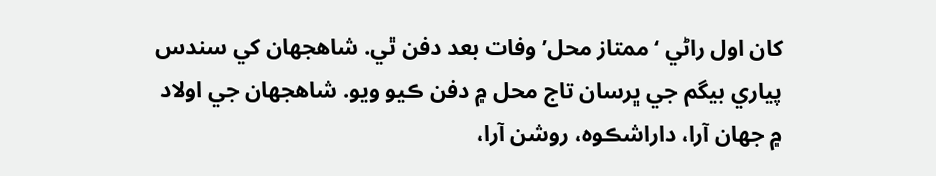کان اول راڻي ‘ممتاز محل’ وفات بعد دفن ٿي. شاھجھان کي سندس پياري بيگم جي ڀرسان تاج محل ۾ دفن ڪيو ويو. شاھجھان جي اولاد ۾ جھان آرا، داراشڪوه، روشن آرا،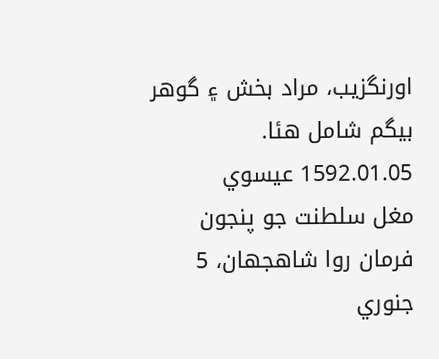اورنگزيب، مراد بخش ۽ گوهر بيگم شامل هئا.
1592.01.05 عيسوي
مغل سلطنت جو پنجون فرمان روا شاهجهان، 5 جنوري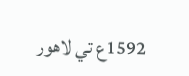1592ع تي لاهور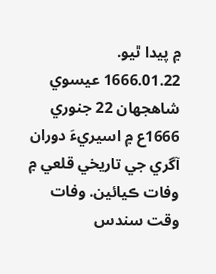۾ پيدا ٿيو.
1666.01.22 عيسوي
شاهجهان 22 جنوري 1666ع ۾ اسيريءَ دوران آگري جي تاريخي قلعي ۾ وفات ڪيائين. وفات وقت سندس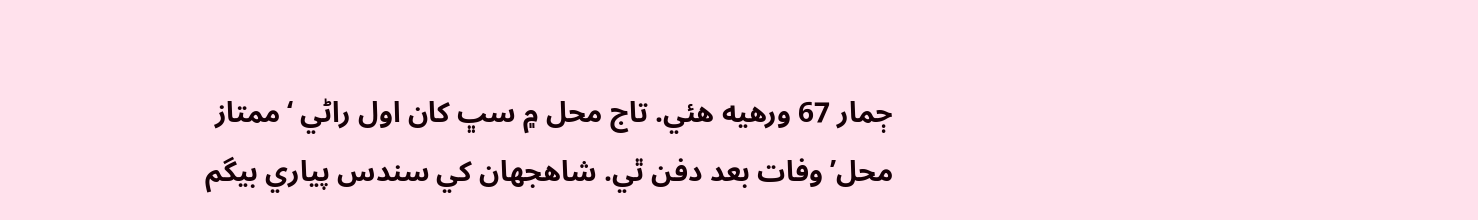ڄمار 67 ورهيه هئي. تاج محل ۾ سڀ کان اول راڻي ‘ممتاز محل’ وفات بعد دفن ٿي. شاهجهان کي سندس پياري بيگم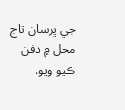جي ڀرسان تاج محل ۾ دفن ڪيو ويو.